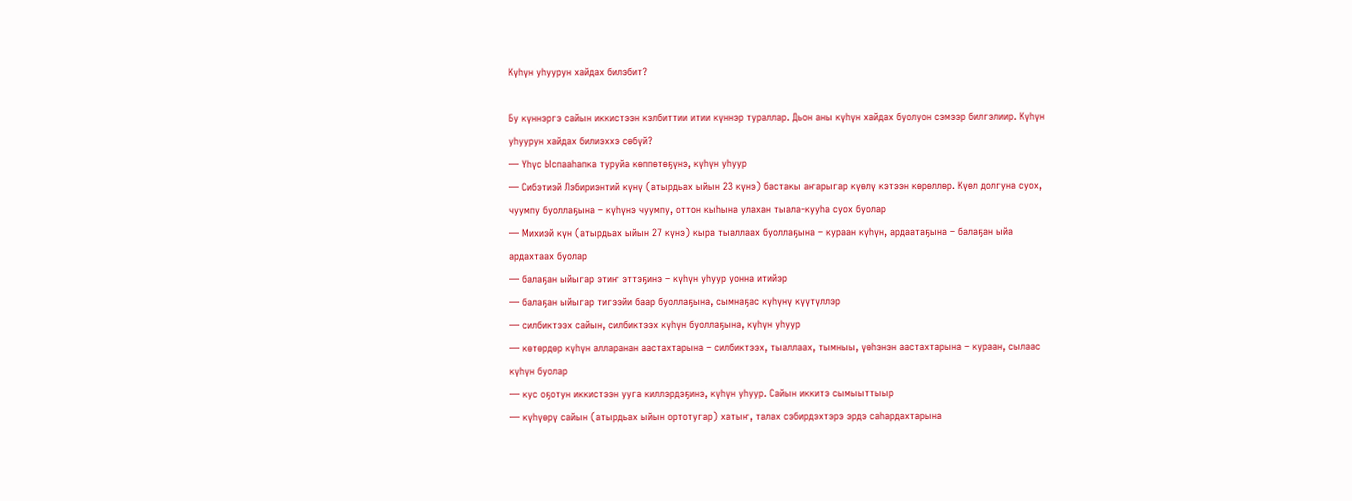Күһүн уһуурун хайдах билэбит?

Бу күннэргэ сайын иккистээн кэлбиттии итии күннэр тураллар. Дьон аны күһүн хайдах буолуон сэмээр билгэлиир. Күһүн уһуурун хайдах билиэххэ сөбүй?
— Үһүс Ыспааһапка туруйа көппөтөҕүнэ, күһүн уһуур
— Сибэтиэй Лэбириэнтий күнү (атырдьах ыйын 23 күнэ) бастакы аҥарыгар күөлү кэтээн көрөллөр. Күөл долгуна суох, чуумпу буоллаҕына – күһүнэ чуумпу, оттон кыһына улахан тыала-кууһа суох буолар
— Михиэй күн (атырдьах ыйын 27 күнэ) кыра тыаллаах буоллаҕына – кураан күһүн, ардаатаҕына – балаҕан ыйа ардахтаах буолар
— балаҕан ыйыгар этиҥ эттэҕинэ – күһүн уһуур уонна итийэр
— балаҕан ыйыгар тигээйи баар буоллаҕына, сымнаҕас күһүнү күүтүллэр
— силбиктээх сайын, силбиктээх күһүн буоллаҕына, күһүн уһуур
— көтөрдөр күһүн алларанан аастахтарына – силбиктээх, тыаллаах, тымныы, үөһэнэн аастахтарына – кураан, сылаас күһүн буолар
— кус оҕотун иккистээн ууга киллэрдэҕинэ, күһүн уһуур. Сайын иккитэ сымыыттыыр
— күһүөрү сайын (атырдьах ыйын ортотугар) хатыҥ, талах сэбирдэхтэрэ эрдэ саһардахтарына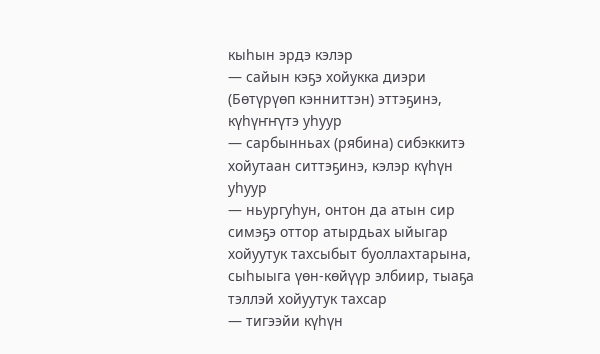кыһын эрдэ кэлэр
— сайын кэҕэ хойукка диэри (Бөтүрүөп кэнниттэн) эттэҕинэ, күһүҥҥүтэ уһуур
— сарбынньах (рябина) сибэккитэ хойутаан ситтэҕинэ, кэлэр күһүн уһуур
— ньургуһун, онтон да атын сир симэҕэ оттор атырдьах ыйыгар хойуутук тахсыбыт буоллахтарына, сыһыыга үөн-көйүүр элбиир, тыаҕа тэллэй хойуутук тахсар
— тигээйи күһүн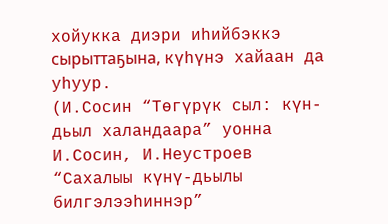хойукка диэри иһийбэккэ сырыттаҕына, күһүнэ хайаан да уһуур.
(И.Сосин “Төгүрүк сыл: күн-дьыл халандаара” уонна И.Сосин, И.Неустроев “Сахалыы күнү-дьылы билгэлээһиннэр”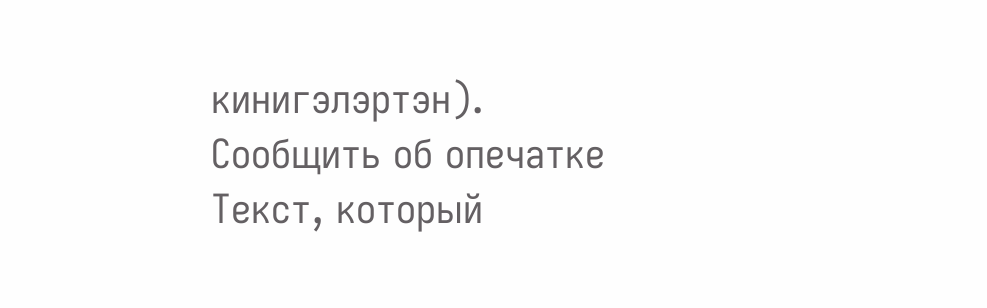кинигэлэртэн).
Сообщить об опечатке
Текст, который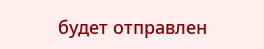будет отправлен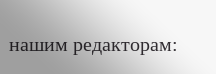нашим редакторам: